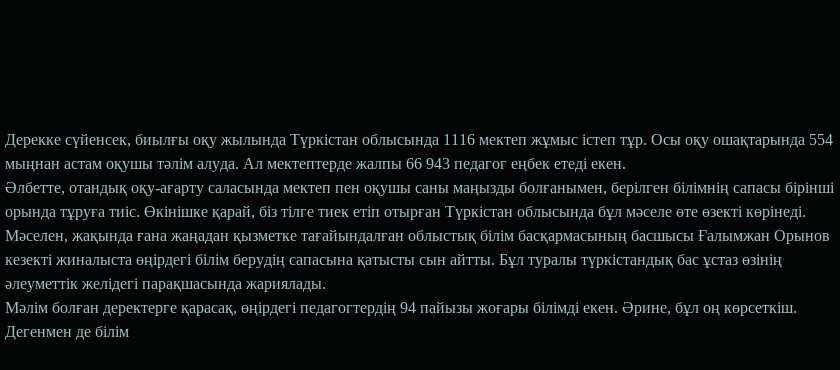Дерекке сүйенсек, биылғы оқу жылында Түркістан облысында 1116 мектеп жұмыс істеп тұр. Осы оқу ошақтарында 554 мыңнан астам оқушы тәлім алуда. Ал мектептерде жалпы 66 943 педагог еңбек етеді екен.
Әлбетте, отандық оқу-ағарту саласында мектеп пен оқушы саны маңызды болғанымен, берілген білімнің сапасы бірінші орында тұруға тиіс. Өкінішке қарай, біз тілге тиек етіп отырған Түркістан облысында бұл мәселе өте өзекті көрінеді. Мәселен, жақында ғана жаңадан қызметке тағайындалған облыстық білім басқармасының басшысы Ғалымжан Орынов кезекті жиналыста өңірдегі білім берудің сапасына қатысты сын айтты. Бұл туралы түркістандық бас ұстаз өзінің әлеуметтік желідегі парақшасында жариялады.
Мәлім болған деректерге қарасақ, өңірдегі педагогтердің 94 пайызы жоғары білімді екен. Әрине, бұл оң көрсеткіш. Дегенмен де білім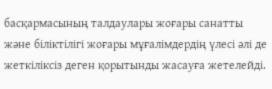басқармасының талдаулары жоғары санатты және біліктілігі жоғары мұғалімдердің үлесі әлі де жеткіліксіз деген қорытынды жасауға жетелейді.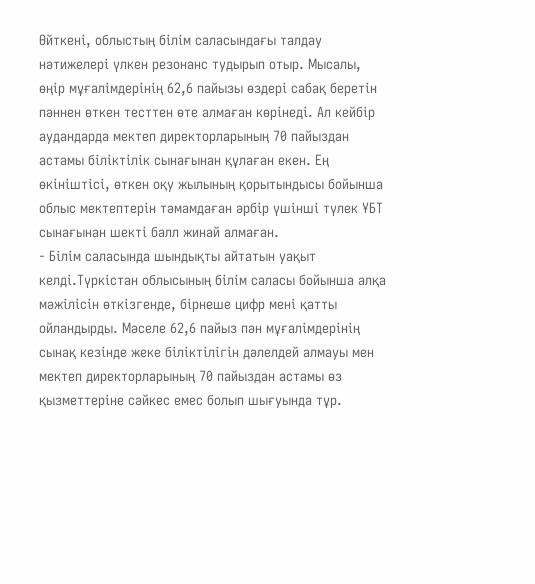Өйткені, облыстың білім саласындағы талдау нәтижелері үлкен резонанс тудырып отыр. Мысалы, өңір мұғалімдерінің 62,6 пайызы өздері сабақ беретін пәннен өткен тесттен өте алмаған көрінеді. Ал кейбір аудандарда мектеп директорларының 70 пайыздан астамы біліктілік сынағынан құлаған екен. Ең өкініштісі, өткен оқу жылының қорытындысы бойынша облыс мектептерін тәмамдаған әрбір үшінші түлек ҰБТ сынағынан шекті балл жинай алмаған.
- Білім саласында шындықты айтатын уақыт келді.Түркістан облысының білім саласы бойынша алқа мәжілісін өткізгенде, бірнеше цифр мені қатты ойландырды. Мәселе 62,6 пайыз пән мұғалімдерінің сынақ кезінде жеке біліктілігін дәлелдей алмауы мен мектеп директорларының 70 пайыздан астамы өз қызметтеріне сәйкес емес болып шығуында тұр.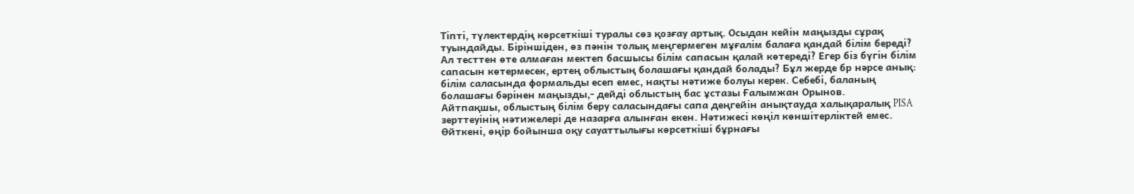Тіпті, түлектердің көрсеткіші туралы сөз қозғау артық. Осыдан кейін маңызды сұрақ туындайды. Біріншіден, өз пәнін толық меңгермеген мұғалім балаға қандай білім береді? Ал тесттен өте алмаған мектеп басшысы білім сапасын қалай көтереді? Егер біз бүгін білім сапасын көтермесек, ертең облыстың болашағы қандай болады? Бұл жерде бр нәрсе анық: білім саласында формальды есеп емес, нақты нәтиже болуы керек. Себебі, баланың болашағы бәрінен маңызды,- дейді облыстың бас ұстазы Ғалымжан Орынов.
Айтпақшы, облыстың білім беру саласындағы сапа деңгейін анықтауда халықаралық PISA зерттеуінің нәтижелері де назарға алынған екен. Нәтижесі көңіл көншітерліктей емес. Өйткені, өңір бойынша оқу сауаттылығы көрсеткіші бұрнағы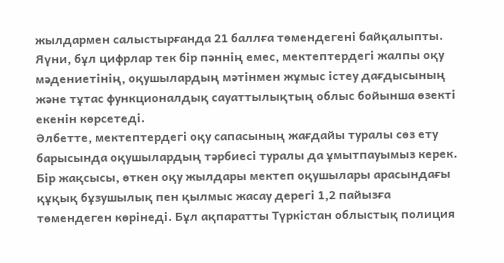жылдармен салыстырғанда 21 баллға төмендегені байқалыпты. Яүни, бұл цифрлар тек бір пәннің емес, мектептердегі жалпы оқу мәдениетінің, оқушылардың мәтінмен жұмыс істеу дағдысының және тұтас функционалдық сауаттылықтың облыс бойынша өзекті екенін көрсетеді.
Әлбетте, мектептердегі оқу сапасының жағдайы туралы сөз ету барысында оқушылардың тәрбиесі туралы да ұмытпауымыз керек. Бір жақсысы, өткен оқу жылдары мектеп оқушылары арасындағы құқық бұзушылық пен қылмыс жасау дерегі 1,2 пайызға төмендеген көрінеді. Бұл ақпаратты Түркістан облыстық полиция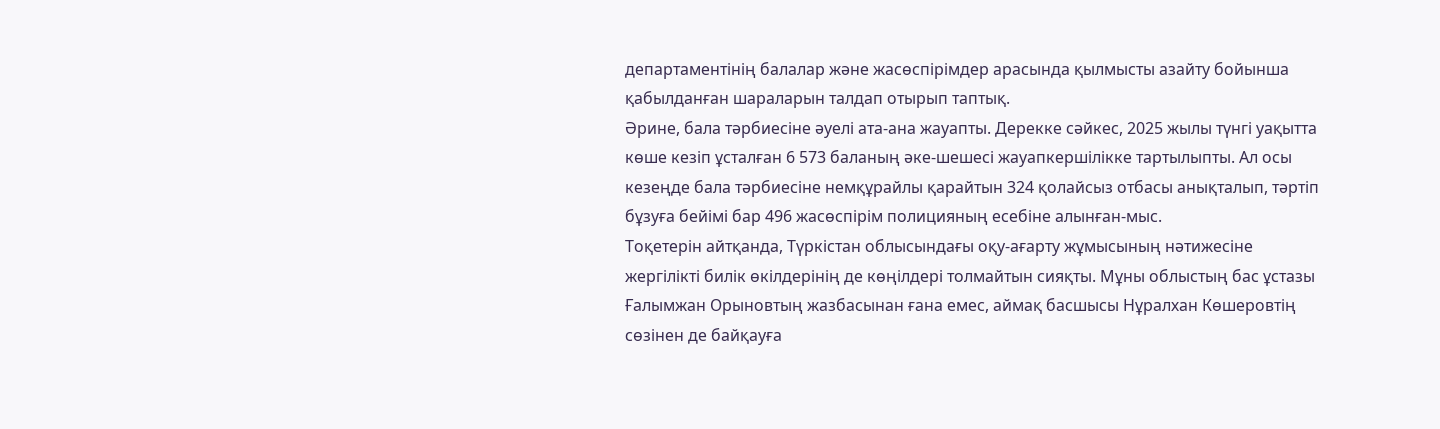департаментінің балалар және жасөспірімдер арасында қылмысты азайту бойынша қабылданған шараларын талдап отырып таптық.
Әрине, бала тәрбиесіне әуелі ата-ана жауапты. Дерекке сәйкес, 2025 жылы түнгі уақытта көше кезіп ұсталған 6 573 баланың әке-шешесі жауапкершілікке тартылыпты. Ал осы кезеңде бала тәрбиесіне немқұрайлы қарайтын 324 қолайсыз отбасы анықталып, тәртіп бұзуға бейімі бар 496 жасөспірім полицияның есебіне алынған-мыс.
Тоқетерін айтқанда, Түркістан облысындағы оқу-ағарту жұмысының нәтижесіне жергілікті билік өкілдерінің де көңілдері толмайтын сияқты. Мұны облыстың бас ұстазы Ғалымжан Орыновтың жазбасынан ғана емес, аймақ басшысы Нұралхан Көшеровтің сөзінен де байқауға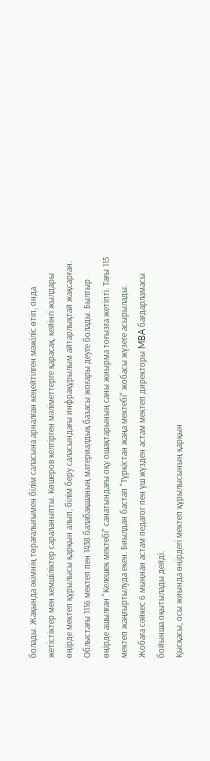болады. Жақында әкімнің төрағалығымен білім саласына арналған кеңейтілген мәжіліс өтіп, онда жетістіктер мен кемшіліктер сараланыпты. Көшеров келтірген мәліметтерге қарасақ, кейінгі жылдары өңірде мектеп құрылысы қарқын алып, білім беру саласындағы инфрақұрылым айтарлықтай жақсарған.
Облыстағы 1116 мектеп пен 1438 балабақшаның материалдық базасы жоғары деуге болады. Былтыр өңірде ашылған "Келешек мектебі" санатындағы оқу ошақтарының саны жиырма тоғызға жетіпті. Тағы 115 мектеп жаңғыртылуда екен. Биылдан бастап "Түркістан жаңа мектебі" жобасы жүзеге асырылады. Жобаға сәйкес 6 мыңнан астам педагог пен үш жүзден астам мектеп директоры MBA бағдарламасы бойынша оқытылады дейді.
Қысқасы, осы жиында өңірдегі мектеп құрылысының қарқын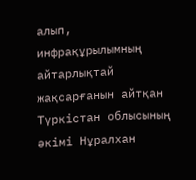алып, инфрақұрылымның айтарлықтай жақсарғанын айтқан Түркістан облысының әкімі Нұралхан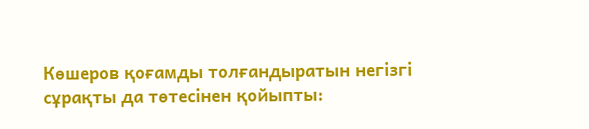Көшеров қоғамды толғандыратын негізгі сұрақты да төтесінен қойыпты: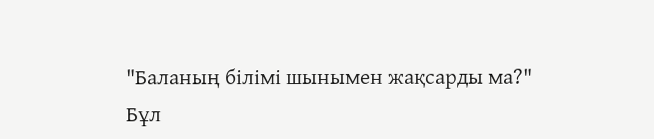"Баланың білімі шынымен жақсарды ма?"
Бұл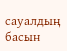сауалдың басын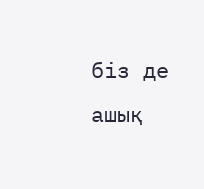біз де ашық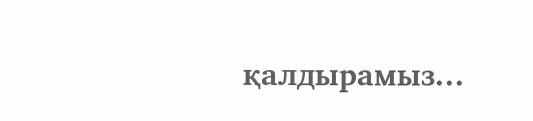қалдырамыз...